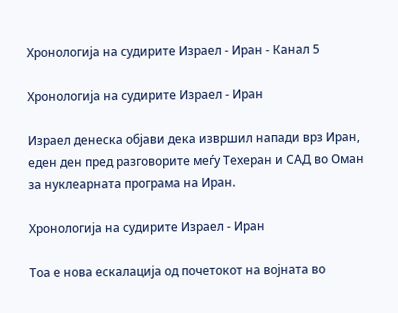Хронологија на судирите Израел - Иран - Канал 5

Хронологија на судирите Израел - Иран

Израел денеска објави дека извршил напади врз Иран, еден ден пред разговорите меѓу Техеран и САД во Оман за нуклеарната програма на Иран.

Хронологија на судирите Израел - Иран

Тоа е нова ескалација од почетокот на војната во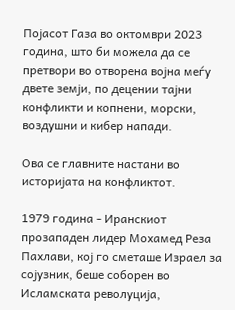Појасот Газа во октомври 2023 година, што би можела да се претвори во отворена војна меѓу двете земји, по децении тајни конфликти и копнени, морски, воздушни и кибер напади.

Ова се главните настани во историјата на конфликтот.

1979 година - Иранскиот прозападен лидер Мохамед Реза Пахлави, кој го сметаше Израел за сојузник, беше соборен во Исламската револуција,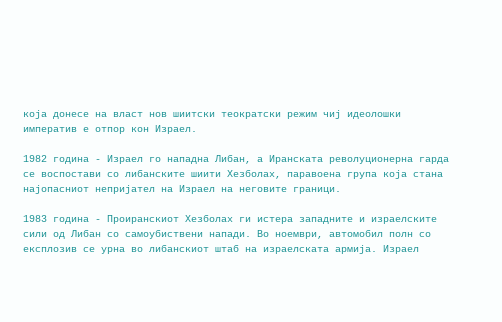која донесе на власт нов шиитски теократски режим чиј идеолошки императив е отпор кон Израел.

1982 година - Израел го нападна Либан, а Иранската револуционерна гарда се воспостави со либанските шиити Хезболах, паравоена група која стана најопасниот непријател на Израел на неговите граници.

1983 година - Проиранскиот Хезболах ги истера западните и израелските сили од Либан со самоубиствени напади. Во ноември, автомобил полн со експлозив се урна во либанскиот штаб на израелската армија. Израел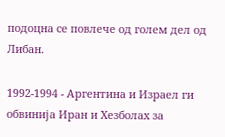подоцна се повлече од голем дел од Либан.

1992-1994 - Аргентина и Израел ги обвинија Иран и Хезболах за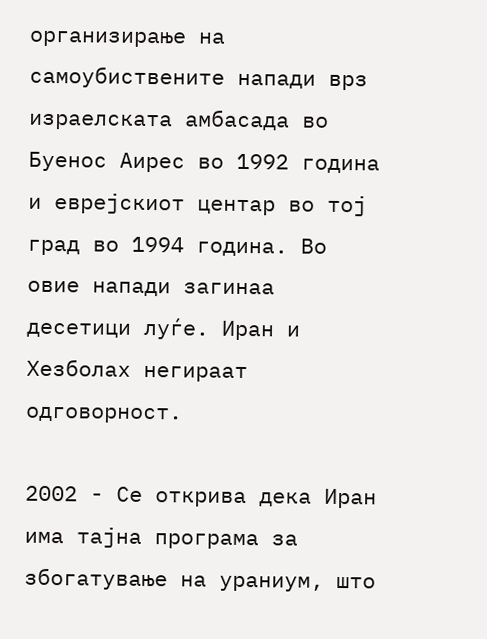организирање на самоубиствените напади врз израелската амбасада во Буенос Аирес во 1992 година и еврејскиот центар во тој град во 1994 година. Во овие напади загинаа десетици луѓе. Иран и Хезболах негираат одговорност.

2002 - Се открива дека Иран има тајна програма за збогатување на ураниум, што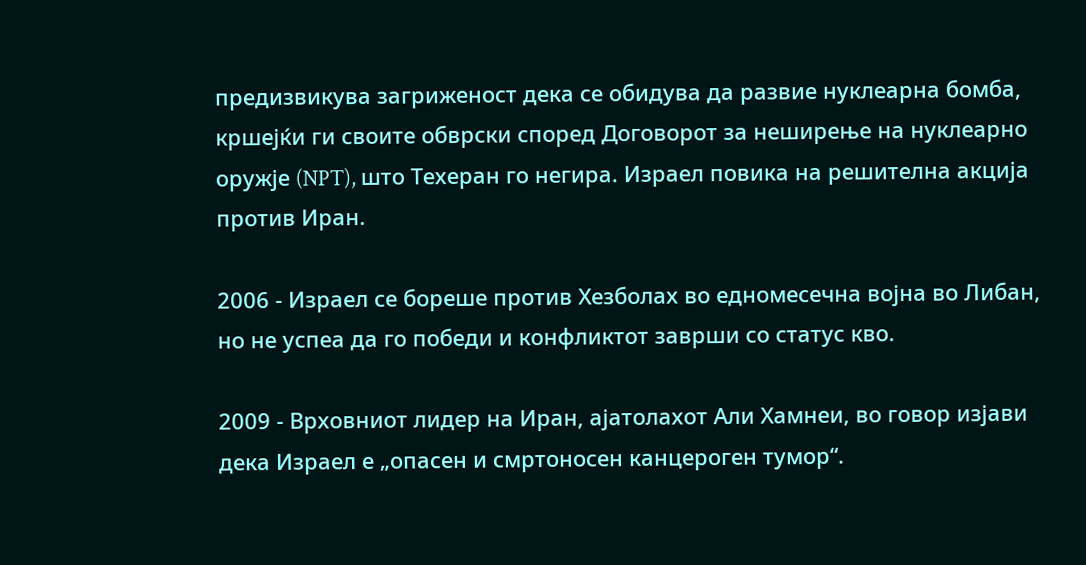предизвикува загриженост дека се обидува да развие нуклеарна бомба, кршејќи ги своите обврски според Договорот за неширење на нуклеарно оружје (NPT), што Техеран го негира. Израел повика на решителна акција против Иран.

2006 - Израел се бореше против Хезболах во едномесечна војна во Либан, но не успеа да го победи и конфликтот заврши со статус кво.

2009 - Врховниот лидер на Иран, ајатолахот Али Хамнеи, во говор изјави дека Израел е „опасен и смртоносен канцероген тумор“.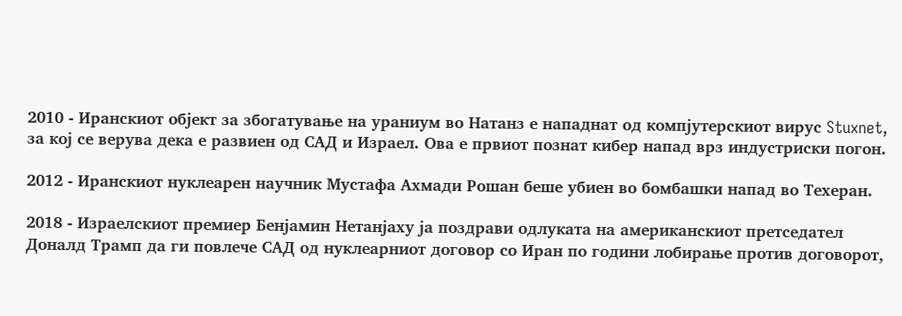2010 - Иранскиот објект за збогатување на ураниум во Натанз е нападнат од компјутерскиот вирус Stuxnet, за кој се верува дека е развиен од САД и Израел. Ова е првиот познат кибер напад врз индустриски погон.

2012 - Иранскиот нуклеарен научник Мустафа Ахмади Рошан беше убиен во бомбашки напад во Техеран.

2018 - Израелскиот премиер Бенјамин Нетанјаху ја поздрави одлуката на американскиот претседател Доналд Трамп да ги повлече САД од нуклеарниот договор со Иран по години лобирање против договорот,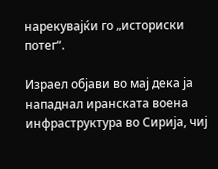нарекувајќи го „историски потег“.

Израел објави во мај дека ја нападнал иранската воена инфраструктура во Сирија, чиј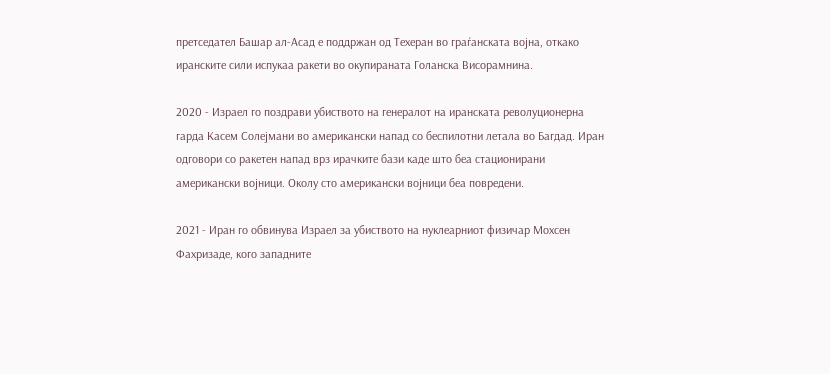претседател Башар ал-Асад е поддржан од Техеран во граѓанската војна, откако иранските сили испукаа ракети во окупираната Голанска Висорамнина.

2020 - Израел го поздрави убиството на генералот на иранската револуционерна гарда Касем Солејмани во американски напад со беспилотни летала во Багдад. Иран одговори со ракетен напад врз ирачките бази каде што беа стационирани американски војници. Околу сто американски војници беа повредени.

2021 - Иран го обвинува Израел за убиството на нуклеарниот физичар Мохсен Фахризаде, кого западните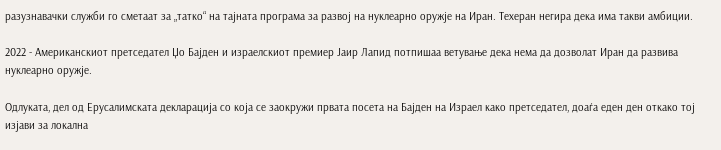разузнавачки служби го сметаат за „татко“ на тајната програма за развој на нуклеарно оружје на Иран. Техеран негира дека има такви амбиции.

2022 - Американскиот претседател Џо Бајден и израелскиот премиер Јаир Лапид потпишаа ветување дека нема да дозволат Иран да развива нуклеарно оружје.

Одлуката, дел од Ерусалимската декларација со која се заокружи првата посета на Бајден на Израел како претседател, доаѓа еден ден откако тој изјави за локална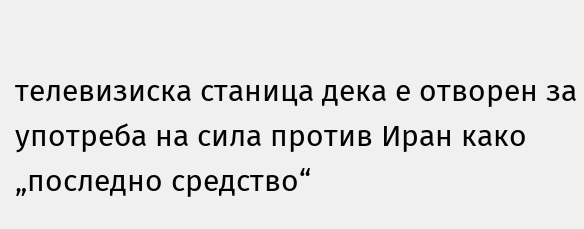телевизиска станица дека е отворен за употреба на сила против Иран како „последно средство“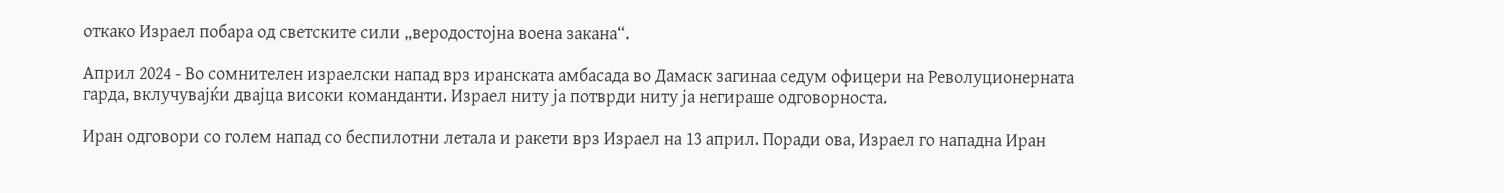откако Израел побара од светските сили „веродостојна воена закана“.

Април 2024 - Во сомнителен израелски напад врз иранската амбасада во Дамаск загинаа седум офицери на Револуционерната гарда, вклучувајќи двајца високи команданти. Израел ниту ја потврди ниту ја негираше одговорноста.

Иран одговори со голем напад со беспилотни летала и ракети врз Израел на 13 април. Поради ова, Израел го нападна Иран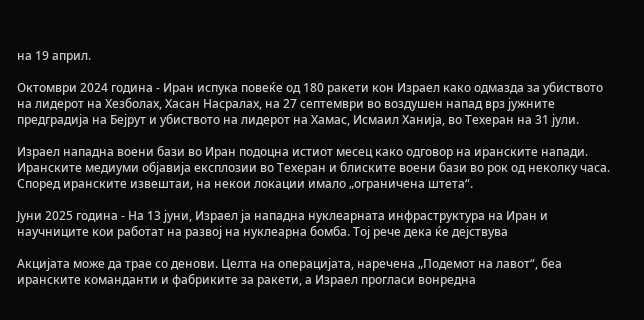на 19 април.

Октомври 2024 година - Иран испука повеќе од 180 ракети кон Израел како одмазда за убиството на лидерот на Хезболах, Хасан Насралах, на 27 септември во воздушен напад врз јужните предградија на Бејрут и убиството на лидерот на Хамас, Исмаил Ханија, во Техеран на 31 јули.

Израел нападна воени бази во Иран подоцна истиот месец како одговор на иранските напади. Иранските медиуми објавија експлозии во Техеран и блиските воени бази во рок од неколку часа. Според иранските извештаи, на некои локации имало „ограничена штета“.

Јуни 2025 година - На 13 јуни, Израел ја нападна нуклеарната инфраструктура на Иран и научниците кои работат на развој на нуклеарна бомба. Тој рече дека ќе дејствува

Акцијата може да трае со денови. Целта на операцијата, наречена „Подемот на лавот“, беа иранските команданти и фабриките за ракети, а Израел прогласи вонредна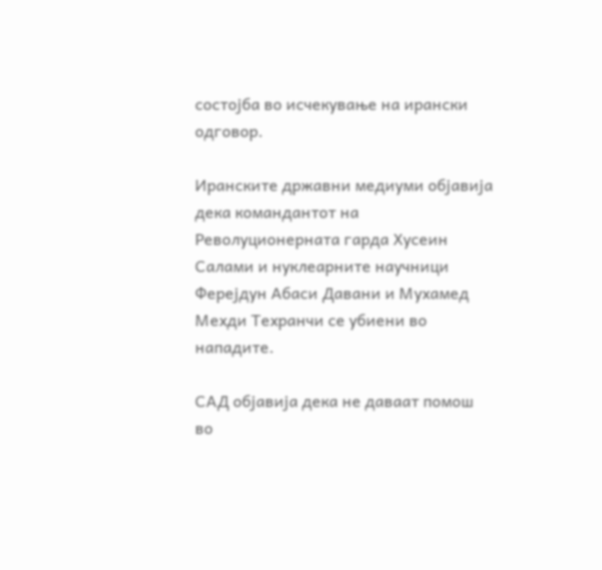состојба во исчекување на ирански одговор.

Иранските државни медиуми објавија дека командантот на Револуционерната гарда Хусеин Салами и нуклеарните научници Ферејдун Абаси Давани и Мухамед Мехди Техранчи се убиени во нападите.

САД објавија дека не даваат помош во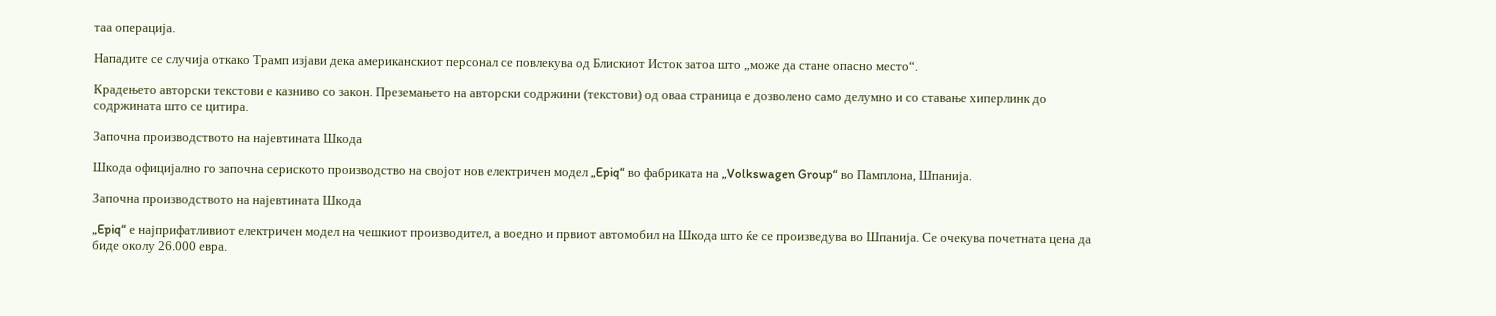таа операција.

Нападите се случија откако Трамп изјави дека американскиот персонал се повлекува од Блискиот Исток затоа што „може да стане опасно место“.

Крадењето авторски текстови е казниво со закон. Преземањето на авторски содржини (текстови) од оваа страница е дозволено само делумно и со ставање хиперлинк до содржината што се цитира.

Започна производството на најевтината Шкода

Шкода официјално го започна сериското производство на својот нов електричен модел „Epiq“ во фабриката на „Volkswagen Group“ во Памплона, Шпанија.

Започна производството на најевтината Шкода

„Epiq“ е најприфатливиот електричен модел на чешкиот производител, а воедно и првиот автомобил на Шкода што ќе се произведува во Шпанија. Се очекува почетната цена да биде околу 26.000 евра.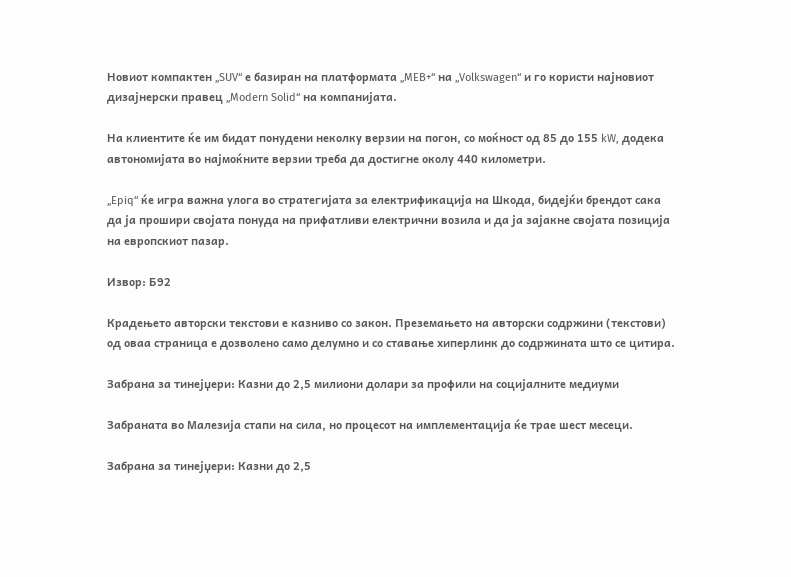Новиот компактен „SUV“ е базиран на платформата „MEB+“ на „Volkswagen“ и го користи најновиот дизајнерски правец „Modern Solid“ на компанијата.

На клиентите ќе им бидат понудени неколку верзии на погон, со моќност од 85 до 155 kW, додека автономијата во најмоќните верзии треба да достигне околу 440 километри.

„Epiq“ ќе игра важна улога во стратегијата за електрификација на Шкода, бидејќи брендот сака да ја прошири својата понуда на прифатливи електрични возила и да ја зајакне својата позиција на европскиот пазар.

Извор: Б92

Крадењето авторски текстови е казниво со закон. Преземањето на авторски содржини (текстови) од оваа страница е дозволено само делумно и со ставање хиперлинк до содржината што се цитира.

Забрана за тинејџери: Казни до 2,5 милиони долари за профили на социјалните медиуми

Забраната во Малезија стапи на сила, но процесот на имплементација ќе трае шест месеци.

Забрана за тинејџери: Казни до 2,5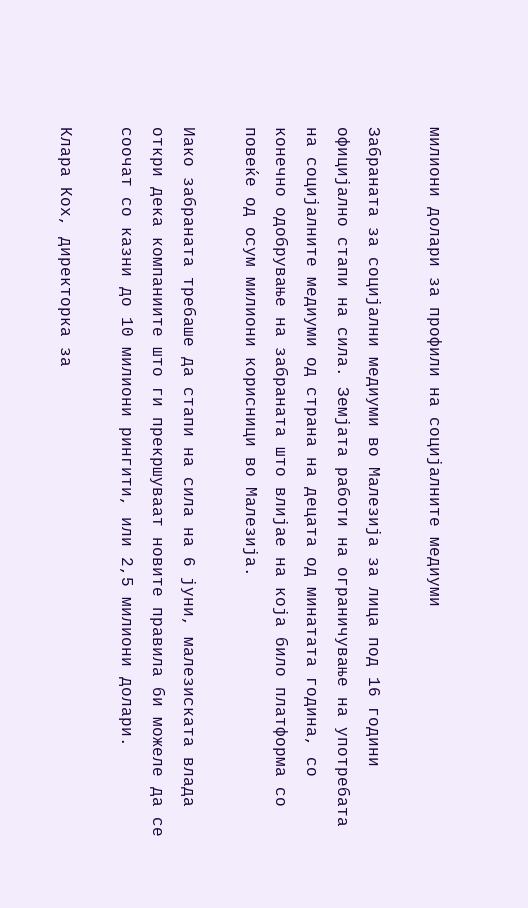милиони долари за профили на социјалните медиуми

Забраната за социјални медиуми во Малезија за лица под 16 години официјално стапи на сила. Земјата работи на ограничување на употребата на социјалните медиуми од страна на децата од минатата година, со конечно одобрување на забраната што влијае на која било платформа со повеќе од осум милиони корисници во Малезија.

Иако забраната требаше да стапи на сила на 6 јуни, малезиската влада откри дека компаниите што ги прекршуваат новите правила би можеле да се соочат со казни до 10 милиони рингити, или 2,5 милиони долари.

Клара Кох, директорка за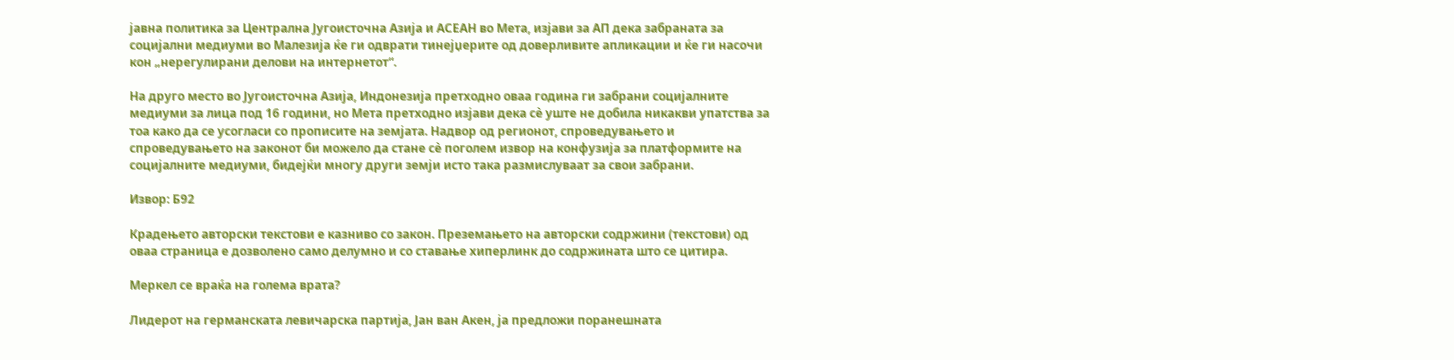јавна политика за Централна Југоисточна Азија и АСЕАН во Мета, изјави за АП дека забраната за социјални медиуми во Малезија ќе ги одврати тинејџерите од доверливите апликации и ќе ги насочи кон „нерегулирани делови на интернетот“.

На друго место во Југоисточна Азија, Индонезија претходно оваа година ги забрани социјалните медиуми за лица под 16 години, но Мета претходно изјави дека сè уште не добила никакви упатства за тоа како да се усогласи со прописите на земјата. Надвор од регионот, спроведувањето и спроведувањето на законот би можело да стане сè поголем извор на конфузија за платформите на социјалните медиуми, бидејќи многу други земји исто така размислуваат за свои забрани.

Извор: Б92

Крадењето авторски текстови е казниво со закон. Преземањето на авторски содржини (текстови) од оваа страница е дозволено само делумно и со ставање хиперлинк до содржината што се цитира.

Меркел се враќа на голема врата?

Лидерот на германската левичарска партија, Јан ван Акен, ја предложи поранешната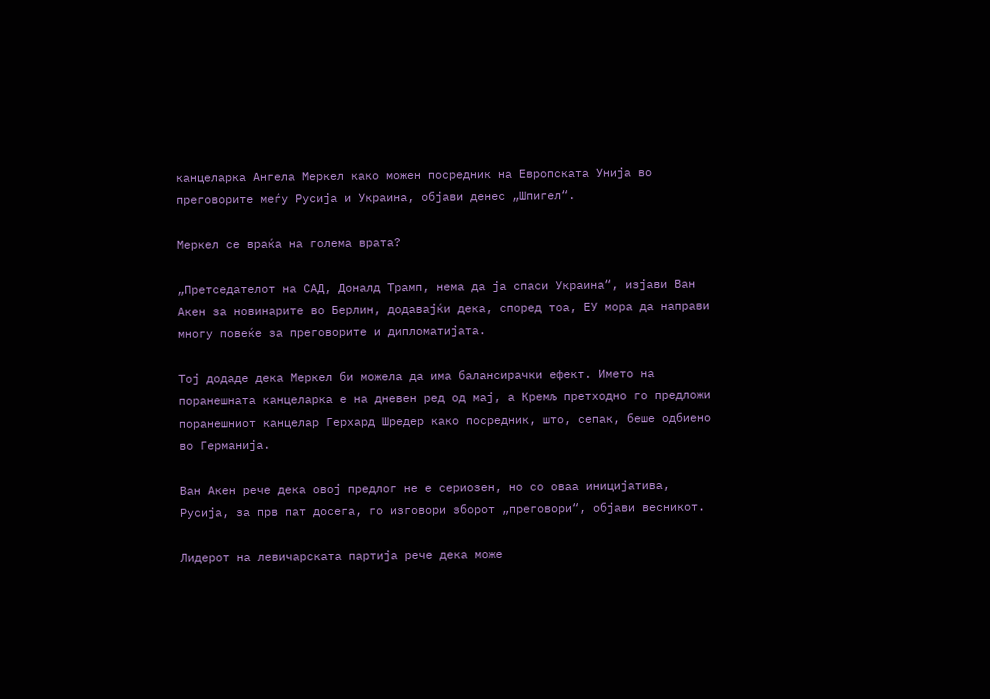канцеларка Ангела Меркел како можен посредник на Европската Унија во преговорите меѓу Русија и Украина, објави денес „Шпигел“.

Меркел се враќа на голема врата?

„Претседателот на САД, Доналд Трамп, нема да ја спаси Украина“, изјави Ван Акен за новинарите во Берлин, додавајќи дека, според тоа, ЕУ мора да направи многу повеќе за преговорите и дипломатијата.

Тој додаде дека Меркел би можела да има балансирачки ефект. Името на поранешната канцеларка е на дневен ред од мај, а Кремљ претходно го предложи поранешниот канцелар Герхард Шредер како посредник, што, сепак, беше одбиено во Германија.

Ван Акен рече дека овој предлог не е сериозен, но со оваа иницијатива, Русија, за прв пат досега, го изговори зборот „преговори“, објави весникот.

Лидерот на левичарската партија рече дека може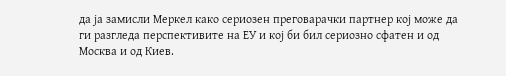да ја замисли Меркел како сериозен преговарачки партнер кој може да ги разгледа перспективите на ЕУ и кој би бил сериозно сфатен и од Москва и од Киев.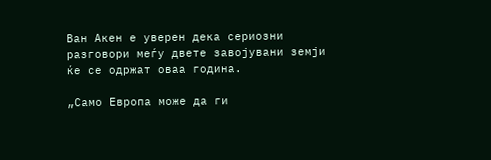Ван Акен е уверен дека сериозни разговори меѓу двете завојувани земји ќе се одржат оваа година.

„Само Европа може да ги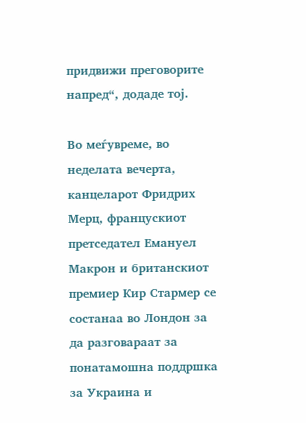придвижи преговорите напред“, додаде тој.

Во меѓувреме, во неделата вечерта, канцеларот Фридрих Мерц, францускиот претседател Емануел Макрон и британскиот премиер Кир Стармер се состанаа во Лондон за да разговараат за понатамошна поддршка за Украина и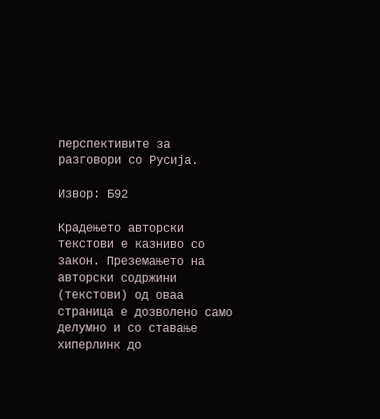перспективите за разговори со Русија.

Извор: Б92

Крадењето авторски текстови е казниво со закон. Преземањето на авторски содржини (текстови) од оваа страница е дозволено само делумно и со ставање хиперлинк до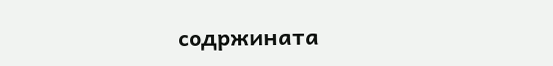содржината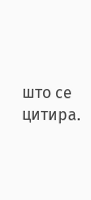што се цитира.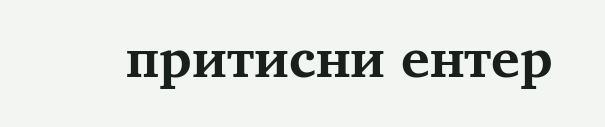притисни ентер